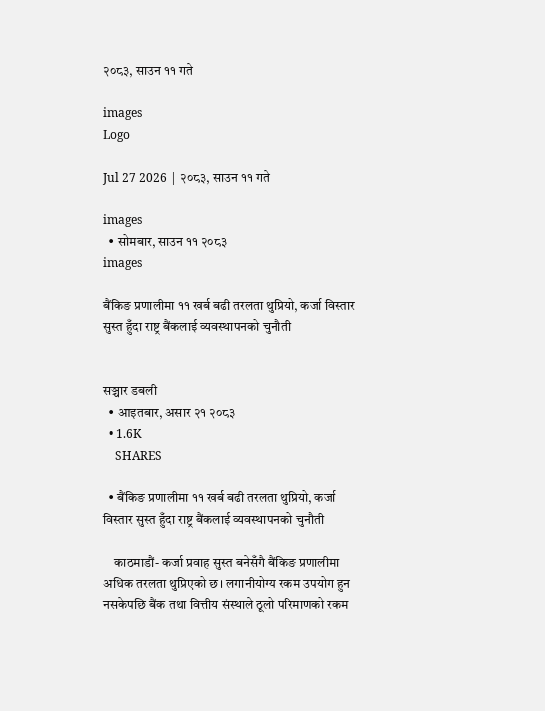२०८३, साउन ११ गते

images
Logo

Jul 27 2026 | २०८३, साउन ११ गते

images
  • सोमबार, साउन ११ २०८३
images

बैंकिङ प्रणालीमा ११ खर्ब बढी तरलता थुप्रियो, कर्जा विस्तार सुस्त हुँदा राष्ट्र बैंकलाई व्यवस्थापनको चुनौती


सञ्चार डबली
  • आइतबार, असार २१ २०८३
  • 1.6K
    SHARES

  • बैंकिङ प्रणालीमा ११ खर्ब बढी तरलता थुप्रियो, कर्जा विस्तार सुस्त हुँदा राष्ट्र बैंकलाई व्यवस्थापनको चुनौती

    काठमाडौं- कर्जा प्रवाह सुस्त बनेसँगै बैंकिङ प्रणालीमा अधिक तरलता थुप्रिएको छ। लगानीयोग्य रकम उपयोग हुन नसकेपछि बैंक तथा वित्तीय संस्थाले ठूलो परिमाणको रकम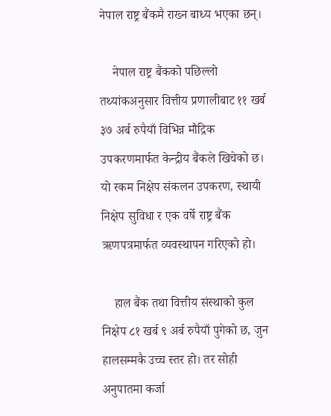नेपाल राष्ट्र बैंकमै राख्न बाध्य भएका छन्।

    नेपाल राष्ट्र बैंकको पछिल्लो तथ्यांकअनुसार वित्तीय प्रणालीबाट ११ खर्ब ३७ अर्ब रुपैयाँ विभिन्न मौद्रिक उपकरणमार्फत केन्द्रीय बैंकले खिचेको छ। यो रकम निक्षेप संकलन उपकरण, स्थायी निक्षेप सुविधा र एक वर्षे राष्ट्र बैंक ऋणपत्रमार्फत व्यवस्थापन गरिएको हो।

    हाल बैंक तथा वित्तीय संस्थाको कुल निक्षेप ८१ खर्ब ९ अर्ब रुपैयाँ पुगेको छ, जुन हालसम्मकै उच्च स्तर हो। तर सोही अनुपातमा कर्जा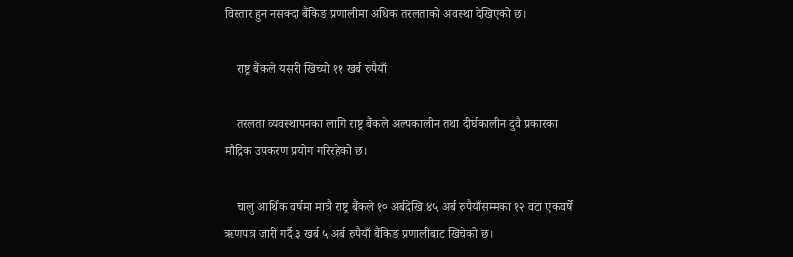विस्तार हुन नसक्दा बैंकिङ प्रणालीमा अधिक तरलताको अवस्था देखिएको छ।

    राष्ट्र बैंकले यसरी खिच्यो ११ खर्ब रुपैयाँ

    तरलता व्यवस्थापनका लागि राष्ट्र बैंकले अल्पकालीन तथा दीर्घकालीन दुवै प्रकारका मौद्रिक उपकरण प्रयोग गरिरहेको छ।

    चालु आर्थिक वर्षमा मात्रै राष्ट्र बैंकले १० अर्बदेखि ४५ अर्ब रुपैयाँसम्मका १२ वटा एकवर्षे ऋणपत्र जारी गर्दै ३ खर्ब ५ अर्ब रुपैयाँ बैंकिङ प्रणालीबाट खिचेको छ।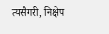त्यसैगरी, निक्षेप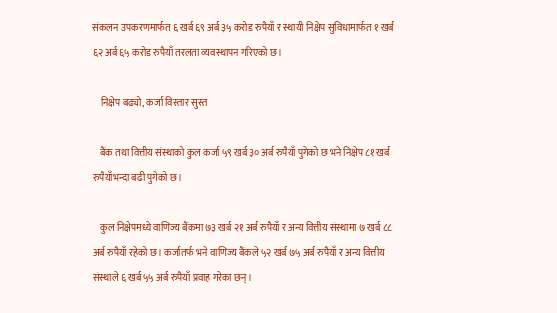संकलन उपकरणमार्फत ६ खर्ब ६९ अर्ब ३५ करोड रुपैयाँ र स्थायी निक्षेप सुविधामार्फत १ खर्ब ६२ अर्ब ६५ करोड रुपैयाँ तरलता व्यवस्थापन गरिएको छ।

    निक्षेप बढ्यो, कर्जा विस्तार सुस्त

    बैंक तथा वित्तीय संस्थाको कुल कर्जा ५९ खर्ब ३० अर्ब रुपैयाँ पुगेको छ भने निक्षेप ८१ खर्ब रुपैयाँभन्दा बढी पुगेको छ।

    कुल निक्षेपमध्ये वाणिज्य बैंकमा ७३ खर्ब २१ अर्ब रुपैयाँ र अन्य वित्तीय संस्थामा ७ खर्ब ८८ अर्ब रुपैयाँ रहेको छ। कर्जातर्फ भने वाणिज्य बैंकले ५२ खर्ब ७५ अर्ब रुपैयाँ र अन्य वित्तीय संस्थाले ६ खर्ब ५५ अर्ब रुपैयाँ प्रवाह गरेका छन्।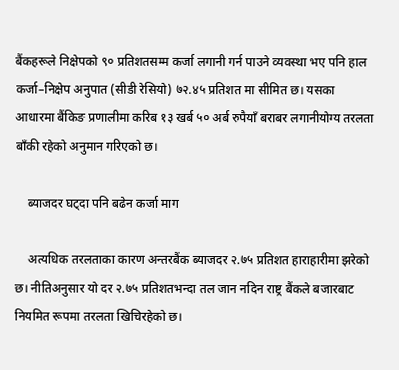बैंकहरूले निक्षेपको ९० प्रतिशतसम्म कर्जा लगानी गर्न पाउने व्यवस्था भए पनि हाल कर्जा–निक्षेप अनुपात (सीडी रेसियो) ७२.४५ प्रतिशत मा सीमित छ। यसका आधारमा बैंकिङ प्रणालीमा करिब १३ खर्ब ५० अर्ब रुपैयाँ बराबर लगानीयोग्य तरलता बाँकी रहेको अनुमान गरिएको छ।

    ब्याजदर घट्दा पनि बढेन कर्जा माग

    अत्यधिक तरलताका कारण अन्तरबैंक ब्याजदर २.७५ प्रतिशत हाराहारीमा झरेको छ। नीतिअनुसार यो दर २.७५ प्रतिशतभन्दा तल जान नदिन राष्ट्र बैंकले बजारबाट नियमित रूपमा तरलता खिचिरहेको छ।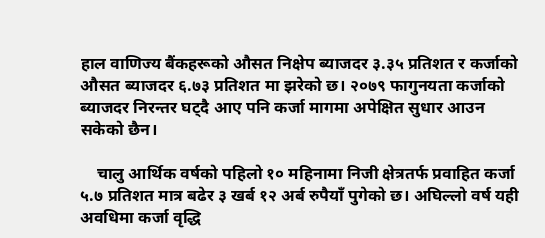हाल वाणिज्य बैंकहरूको औसत निक्षेप ब्याजदर ३.३५ प्रतिशत र कर्जाको औसत ब्याजदर ६.७३ प्रतिशत मा झरेको छ। २०७९ फागुनयता कर्जाको ब्याजदर निरन्तर घट्दै आए पनि कर्जा मागमा अपेक्षित सुधार आउन सकेको छैन।

    चालु आर्थिक वर्षको पहिलो १० महिनामा निजी क्षेत्रतर्फ प्रवाहित कर्जा ५.७ प्रतिशत मात्र बढेर ३ खर्ब १२ अर्ब रुपैयाँ पुगेको छ। अघिल्लो वर्ष यही अवधिमा कर्जा वृद्धि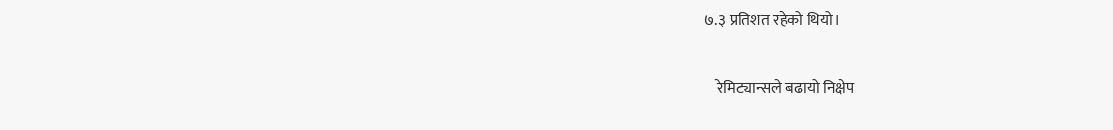७.३ प्रतिशत रहेको थियो।

    रेमिट्यान्सले बढायो निक्षेप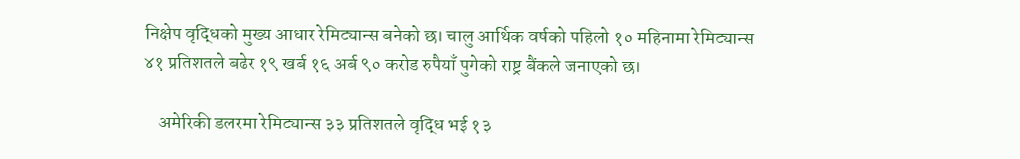निक्षेप वृद्धिको मुख्य आधार रेमिट्यान्स बनेको छ। चालु आर्थिक वर्षको पहिलो १० महिनामा रेमिट्यान्स ४१ प्रतिशतले बढेर १९ खर्ब १६ अर्ब ९० करोड रुपैयाँ पुगेको राष्ट्र बैंकले जनाएको छ।

    अमेरिकी डलरमा रेमिट्यान्स ३३ प्रतिशतले वृद्धि भई १३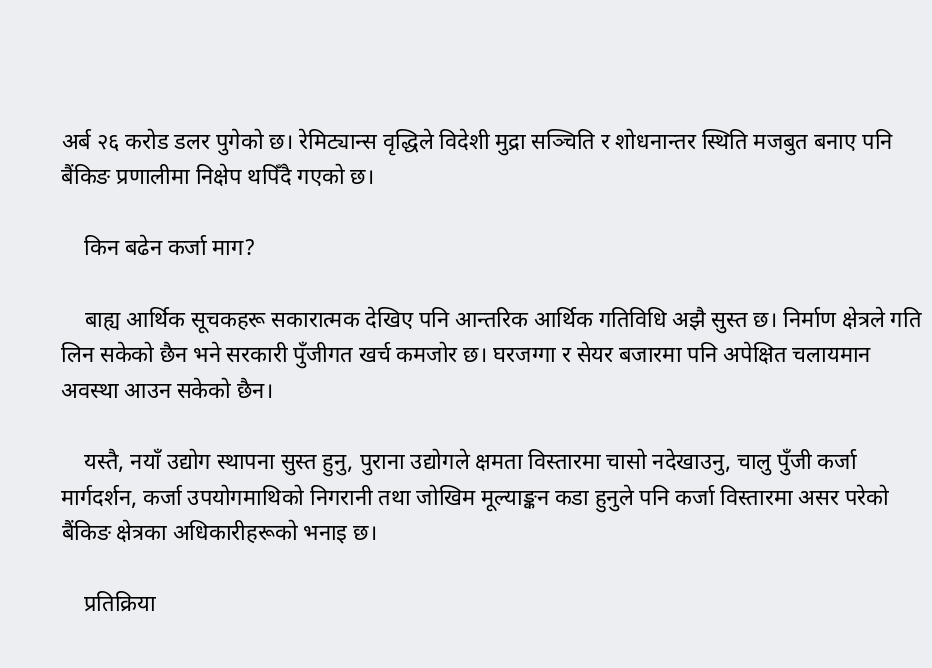अर्ब २६ करोड डलर पुगेको छ। रेमिट्यान्स वृद्धिले विदेशी मुद्रा सञ्चिति र शोधनान्तर स्थिति मजबुत बनाए पनि बैंकिङ प्रणालीमा निक्षेप थपिँदै गएको छ।

    किन बढेन कर्जा माग?

    बाह्य आर्थिक सूचकहरू सकारात्मक देखिए पनि आन्तरिक आर्थिक गतिविधि अझै सुस्त छ। निर्माण क्षेत्रले गति लिन सकेको छैन भने सरकारी पुँजीगत खर्च कमजोर छ। घरजग्गा र सेयर बजारमा पनि अपेक्षित चलायमान अवस्था आउन सकेको छैन।

    यस्तै, नयाँ उद्योग स्थापना सुस्त हुनु, पुराना उद्योगले क्षमता विस्तारमा चासो नदेखाउनु, चालु पुँजी कर्जा मार्गदर्शन, कर्जा उपयोगमाथिको निगरानी तथा जोखिम मूल्याङ्कन कडा हुनुले पनि कर्जा विस्तारमा असर परेको बैंकिङ क्षेत्रका अधिकारीहरूको भनाइ छ।

    प्रतिक्रिया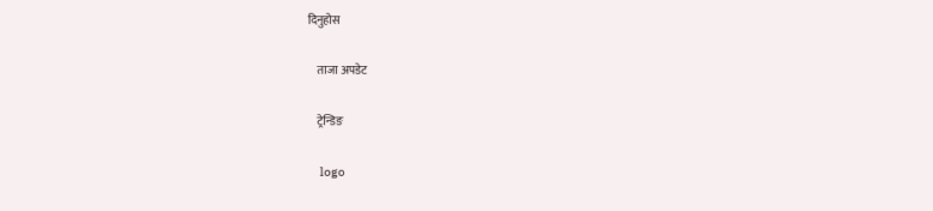दिनुहोस

    ताजा अपडेट

    ट्रेन्डिङ

    logo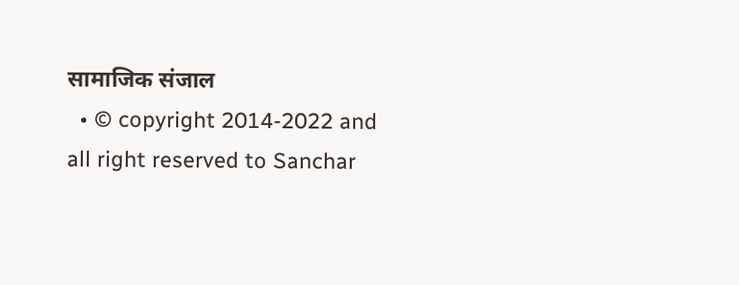सामाजिक संजाल
  • © copyright 2014-2022 and all right reserved to Sanchar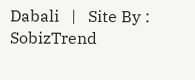Dabali   |   Site By : SobizTrend